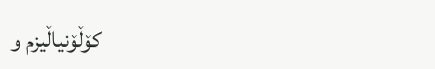کۆڵۆنیاڵیزم و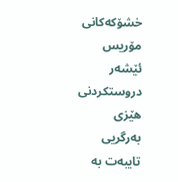خشۆکەکانی مۆریس ئێشەر
دروستکردنی هێزی بەرگریی تایبەت بە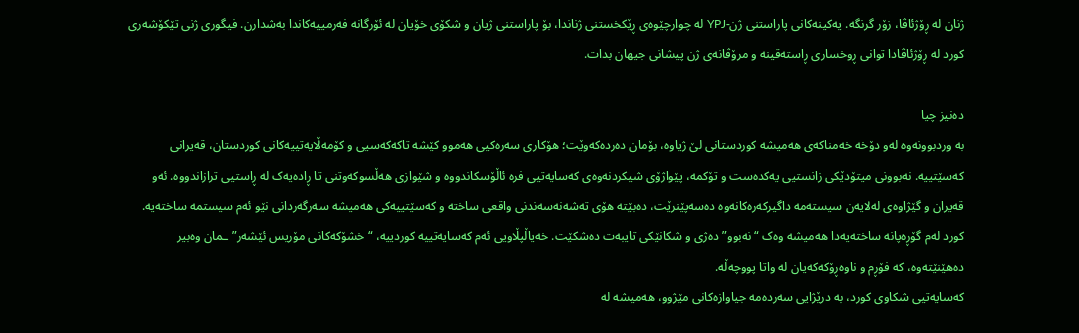ژنان لە ڕۆژئاڤا، زۆر گرنگە. یەکینەکانی پاراستنی ژن-YPJ لە چوارچێوەی ڕێکخستنی ژناندا، بۆ پاراستنی ژیان و شکۆی خۆیان لە ئۆرگانە فەرمییەکاندا بەشدارن. فیگوری ژنی تێکۆشەری کورد لە ڕۆژئاڤادا توانی ڕوخساری ڕاستەقینە و مرۆڤانەی ژن پیشانی جیهان بدات.

دەنیز چیا
بە وردبوونەوە لەو دۆخە خەمناکەی هەمیشە کوردستانی لێ ژیاوە، بۆمان دەردەکەوێت؛ هۆکاری سەرەکیی هەموو کێشە تاکەکەسیی و کۆمەڵایەتییەکانی کوردستان، قەیرانی کەسێتییە. نەبوونی میتۆدێکی زانستیی یەکدەست و تۆکمە، پێواژۆی شیکردنەوەی کەسایەتیی فرە ئاڵۆسکاندووە و شێوازی هەڵسوکەوتنی تا ڕادەیەک لە ڕاستیی ترازاندووە. ئەو قەیران و گێژاوەی لەلایەن سیستەمە داگیرکەرەکانەوە دەسەپێنرێت، دەبێتە هۆی تەشەنەسەندنی واقعی ساختە و کەسێتییەکی هەمیشە سەرگەردانی نێو ئەم سیستمە ساختەیە. کورد لەم گۆڕەپانە ساختەیەدا هەمیشە وەک “نەبوو” دەژی و شکانێکی تایبەت دەشکێت. خەیاڵپڵاویی ئەم کەسایەتییە کوردییە، “خشۆکەکانی مۆریس ئێشەر”ـمان وەبیر دەهێنێتەوە، کە فۆڕم و ناوەڕۆکەکەیان لە واتا پووچەڵە.
کەسایەتیی شکاوی کورد، بە درێژایی سەردەمە جیاوازەکانی مێژوو، هەمیشە لە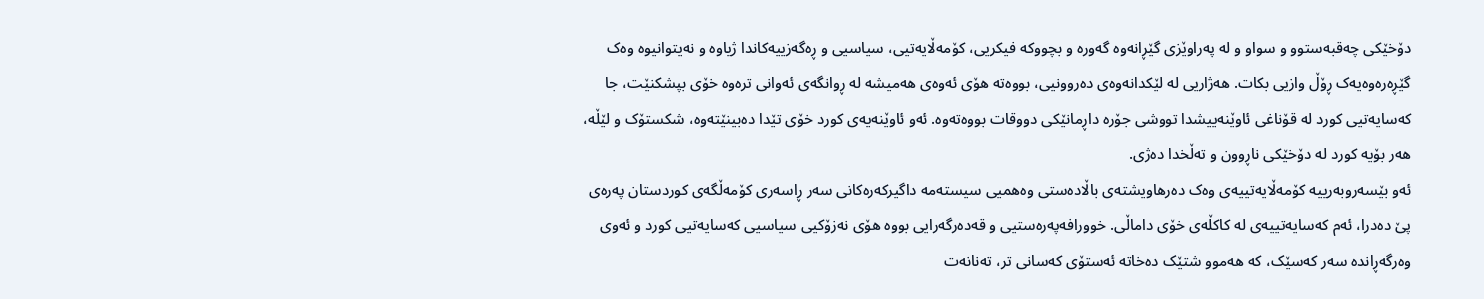دۆخێکی چەقبەستوو و سواو و لە پەراوێزی گێڕانەوە گەورە و بچووکە فیکریی، کۆمەڵایەتیی، سیاسیی و ڕەگەزییەکاندا ژیاوە و نەیتوانیوە وەک گێڕەرەوەیەک ڕۆڵ وازیی بکات. هەژاریی لە لێکدانەوەی دەروونیی، بووەتە هۆی ئەوەی هەمیشە لە ڕوانگەی ئەوانی ترەوە خۆی بپشکنێت، جا کەسایەتیی کورد لە قۆناغی ئاوێنەییشدا تووشی جۆرە داڕمانێکی دووقات بووەتەوە. ئەو ئاوێنەیەی کورد خۆی تێدا دەبینێتەوە، شکستۆک و لێڵە، هەر بۆیە کورد لە دۆخێکی ناڕوون و تەڵخدا دەژی.
ئەو بێسەروبەرییە کۆمەڵایەتییەی وەک دەرهاویشتەی باڵادەستی وەهمیی سیستەمە داگیرکەرەکانی سەر ڕاسەری کۆمەڵگەی کوردستان پەرەی پێ دەدرا، ئەم کەسایەتییەی لە کاکڵەی خۆی داماڵی. خوورافەپەرەستیی و قەدەرگەرایی بووە هۆی نەزۆکیی سیاسیی کەسایەتیی کورد و ئەوی وەرگەڕاندە سەر کەسێک، کە هەموو شتێک دەخاتە ئەستۆی کەسانی تر، تەنانەت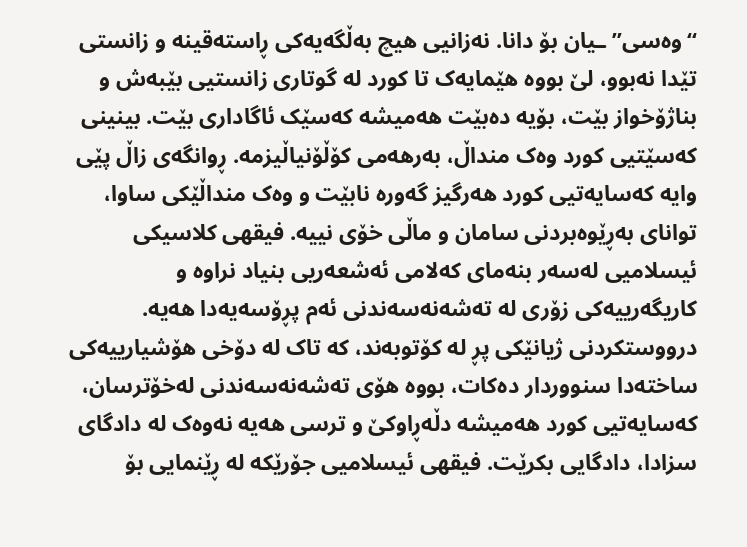“وەسی”ـیان بۆ دانا. نەزانیی هیچ بەڵگەیەکی ڕاستەقینە و زانستی تێدا نەبوو، لێ بووە هێمایەک تا کورد لە گوتاری زانستیی بێبەش و بناژۆخواز بێت، بۆیە دەبێت هەمیشە کەسێک ئاگاداری بێت. بینینی کەسێتیی کورد وەک منداڵ، بەرهەمی کۆڵۆنیاڵیزمە. ڕوانگەی زاڵ پێی وایە کەسایەتیی کورد هەرگیز گەورە نابێت و وەک منداڵێکی ساوا، توانای بەڕێوەبردنی سامان و ماڵی خۆی نییە. فیقهی کلاسیکی ئیسلامیی لەسەر بنەمای کەلامی ئەشعەریی بنیاد نراوە و کاریگەرییەکی زۆری لە تەشەنەسەندنی ئەم پڕۆسەیەدا هەیە. درووستکردنی ژیانێکی پڕ لە کۆتوبەند، کە تاک لە دۆخی هۆشیارییەکی ساختەدا سنووردار دەکات، بووە هۆی تەشەنەسەندنی لەخۆترسان، کەسایەتیی کورد هەمیشە دڵەڕاوکێ و ترسی هەیە نەوەک لە دادگای سزادا، دادگایی بکرێت. فیقهی ئیسلامیی جۆرێکە لە ڕێنمایی بۆ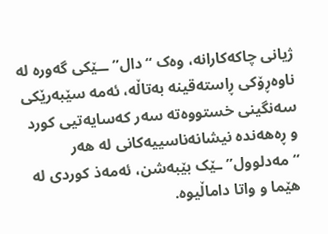ژیانی چاکەکارانە، وەک “دال”ــێکی گەورە لە ناوەڕۆکی ڕاستەقینە بەتاڵە، ئەمە سێبەرێکی سەنگینی خستووەتە سەر کەسایەتیی کورد و ڕەهەندە نیشانەناسییەکانی لە هەر “مەدلوول”ـێک بێبەشن، ئەمەذ کوردی لە هێما و واتا داماڵیوە.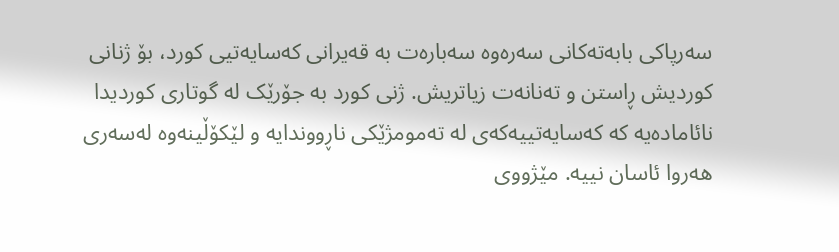سەرپاکی بابەتەکانی سەرەوە سەبارەت بە قەیرانی کەسایەتیی کورد، بۆ ژنانی کوردیش ڕاستن و تەنانەت زیاتریش. ژنی کورد بە جۆرێک لە گوتاری کوردیدا نائامادەیە کە کەسایەتییەکەی لە تەمومژێکی ناڕووندایە و لێکۆڵینەوە لەسەری هەروا ئاسان نییە. مێژووی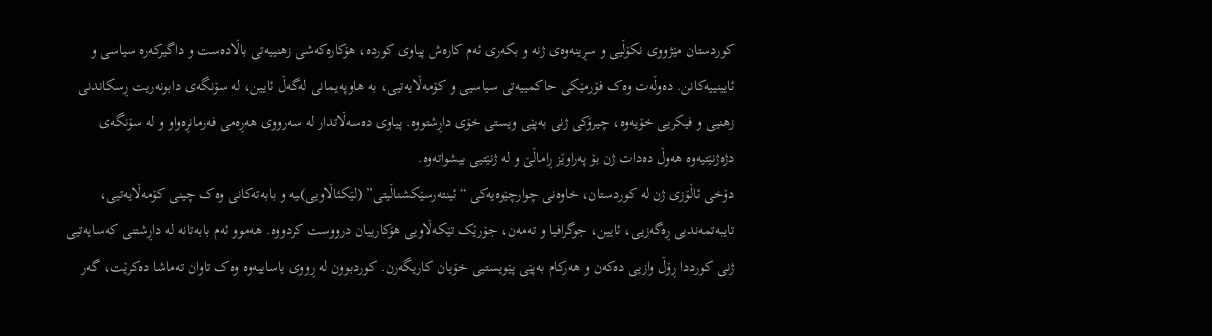کوردستان مێژووی نکۆڵیی و سڕینەوەی ژنە و بکەری ئەم کارەش پیاوی کوردە، هۆکارەکەشی زهنییەتی باڵادەست و داگیرکەرە سیاسی و ئایینییەکانن. دەوڵەت وەک فۆرمێکی حاکمییەتی سیاسیی و کۆمەڵایەتیی، بە هاوپەیمانی لەگەڵ ئایین، لە سۆنگەی دابونەریت ڕسکاندنی زهنیی و فیکریی خۆیەوە، چیرۆکی ژنی بەپێی ویستی خۆی داڕشتووە. پیاوی دەسەڵاتدار لە سەرووی هەڕەمی فەرمانڕەواو و لە سۆنگەی دژەژنێتیەوە هەوڵ دەدات ژن بۆ پەراوێز ڕاماڵێ و لە ژنێتیی بیشواتەوە.
دۆخی ئاڵۆزی ژن لە کوردستان، خاوەنی چوارچێوەیەکی “ئینتەرسێکشناڵیتی” (لێکئاڵاویی)ـیە و بابەتەکانی وەک چینی کۆمەڵایەتیی، تایبەتمەندیی ڕەگەزیی، ئایین، جوگرافیا و تەمەن، جۆرێک تێکەڵاویی هۆکارییان درووست کردووە. هەموو ئەم بابەتانە لە داڕشتنی کەسایەتیی ژنی کورددا ڕۆڵ وازیی دەکەن و هەرکام بەپێی پێویستیی خۆیان کاریگەرن. کوردبوون لە ڕووی یاساییەوە وەک تاوان تەماشا دەکرێت، گەر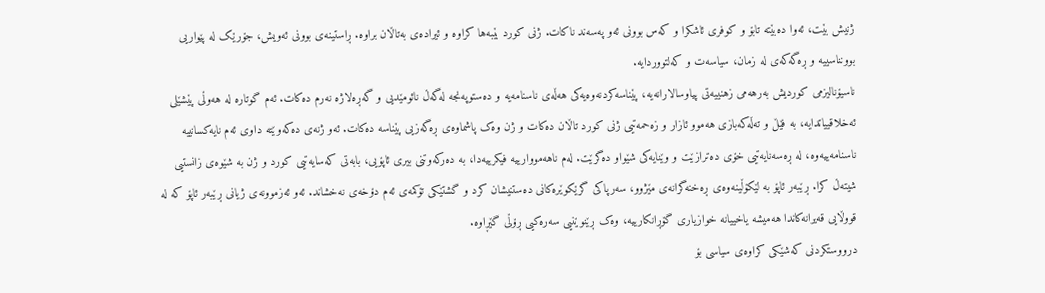ژنیش بێت، ئەوا دەبێتە تابۆ و کوفری ئاشکرا و کەس بوونی ئەو پەسەند ناکات. ژنی کورد بێبەها کراوە و ئیرادەی بەتاڵان براوە. ڕاستینەی بوونی ئەویش، جۆرێک لە پێواریی بوونناسییە و ڕەگەکەی لە زمان، سیاسەت و کەلتووردایە.
ناسیۆنالیزمی کوردیش بەرهەمی زهنییەتی پیاوسالارانەیە، پێناسەکردنەوەیەکی هەڵەی ناسنامەیە و دەستوپەنجە لەگەڵ نائومێدیی و گەڕەلاژە نەرم دەکات. ئەم گوتارە لە هەوڵی پێشێلی ئەخلاقییاتدایە، بە فێڵ و تەڵەکەبازی هەموو ئازار و زەحمەتیی ژنی کورد تاڵان دەکات و ژن وەک پاشماوەی ڕەگەزیی پێناسە دەکات. ئەو ژنەی دەکەوێتە داوی ئەم نایەکسانییە ناسنامەییەوە، لە ڕەسەنایەتیی خۆی دەترازێت و وێنایەکی شێواو دەگرێت. لەم ناهەمووارییە فیکرییەدا، بە دەرکەوتنی بیری ئاپۆیی، بابەتی کەسایەتیی کورد و ژن بە شێوەی زانستیی شیتەڵ کرا. ڕێبەر ئاپۆ بە لێکۆڵینەوەی ڕەخنەگرانەی مێژوو، سەرپاکی گرێکوێرەکانی دەستنیشان کرد و گشتێکی تۆکمەی ئەم دۆخەی نەخشاند. ئەو ئەزموونەی ژیانی ڕێبەر ئاپۆ کە لە قووڵایی قەیرانەکاندا هەمیشە یاخییانە خوازیاری گۆڕانکارییە، وەک ڕێنوێنیی سەرەکیی ڕۆڵی گێڕاوە.
درووستکردنی کەشێکی کراوەی سیاسی بۆ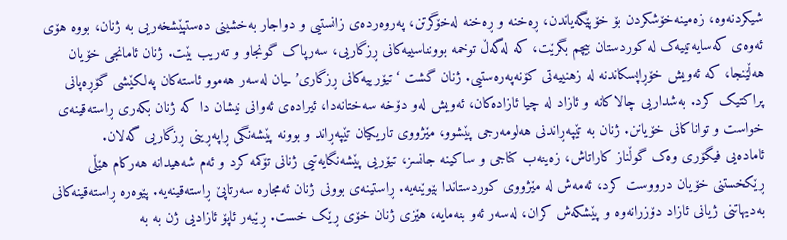شیکردنەوە، زەمینەخۆشکردن بۆ خۆپێگەیاندن، ڕەخنە و ڕەخنە لەخۆگرتن، پەروەردەی زانستیی و دواجار بەخشینی دەستپێشخەریی بە ژنان، بووە هۆی ئەوەی کەسایەتییەک لە کوردستان بیچم بگرێت، کە لەگەڵ توخمە بوونناسییەکانی ڕزگاریی، سەرپاک گونجاو و تەریب بێت. ژنان ئامانجی خۆیان هەڵێنجا، کە ئەویش خۆڕاپسکاندنە لە زهنییەتی کۆنەپەرەستیی. ژنان گشت ‘تیۆرییەکانی ڕزگاری’ـیان لەسەر هەموو ئاستەکان پەلکێشی گۆڕەپانی پراکتیک کرد. بەشداریی چالاکانە و ئازاد لە چیا ئازادەکان، ئەویش لەو دۆخە سەختانەدا، ئیرادەی ئەوانی نیشان دا کە ژنان بکەری ڕاستەقینەی خواست و تواناکانی خۆیانن. ژنان بە تێپەڕاندنی هەلومەرجی پێشوو، مێژووی تاریکیان تێپەڕاند و بوونە پێشەنگی ڕاپەڕینی ڕزگاریی گەلان.
ئامادەیی فیگۆری وەک گوڵناز کاراتاش، زەینەب کناجی و ساکینە جانسز، تیۆریی پێشەنگایەتیی ژنانی تۆکمە کرد و ئەم شەهیدانە هەرکام هێڵی ڕێکخستنی خۆیان درووست کرد، ئەمەش لە مێژووی کوردستاندا بێوێنەیە. ڕاستینەی بوونی ژنان ئەمجارە سەرتاپێ ڕاستەقینەیە. پێوەرە ڕاستەقینەکانی بەدیهاتنی ژیانی ئازاد دۆزرانەوە و پێشکەش کران، لەسەر ئەو بنەمایە، هێزی ژنان خۆی ڕێک خست. ڕێبەر ئاپۆ ئازادیی ژن بە بە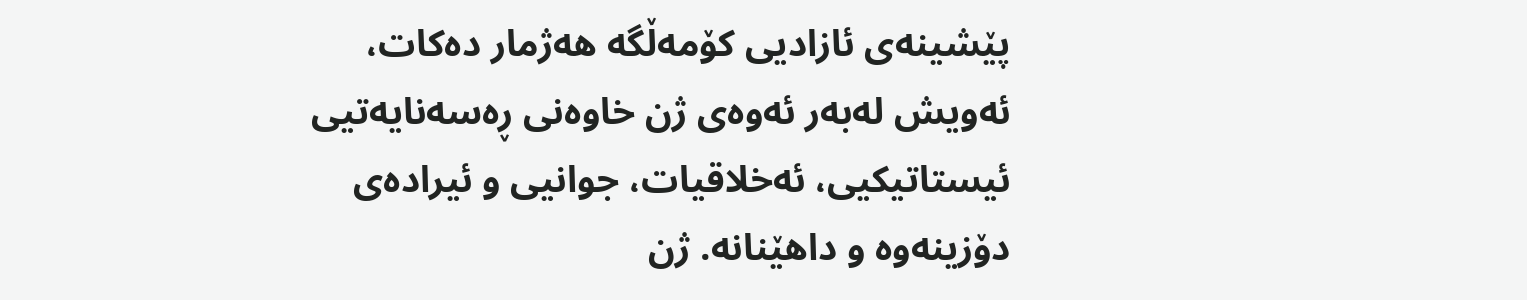پێشینەی ئازادیی کۆمەڵگە هەژمار دەکات، ئەویش لەبەر ئەوەی ژن خاوەنی ڕەسەنایەتیی ئیستاتیکیی، ئەخلاقیات، جوانیی و ئیرادەی دۆزینەوە و داهێنانە. ژن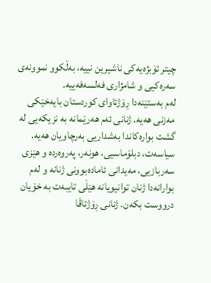چیتر ئۆبژەیەکی ناشیرین نییە، بەڵکوو نموونەی سەرەکیی و شامژاری فەلسەفەییە.
لەم بەستێنەدا ڕۆژئاوای کوردستان بایەخێکی مەزنی هەیە. ژنانی ئەم هەرێمانە بە نزیکەیی لە گشت بوارەکاندا بەشداریی بەرچاویان هەیە. سیاسەت، دبلۆماسیی، هونەر، پەروەردە و هێزی سەربازیی، مەیدانی ئامادەبوونی ژنانە و لەم بوارانەدا ژنان توانیویانە هێڵی تایبەت بە خۆیان درووست بکەن. ژنانی ڕۆژئاڤا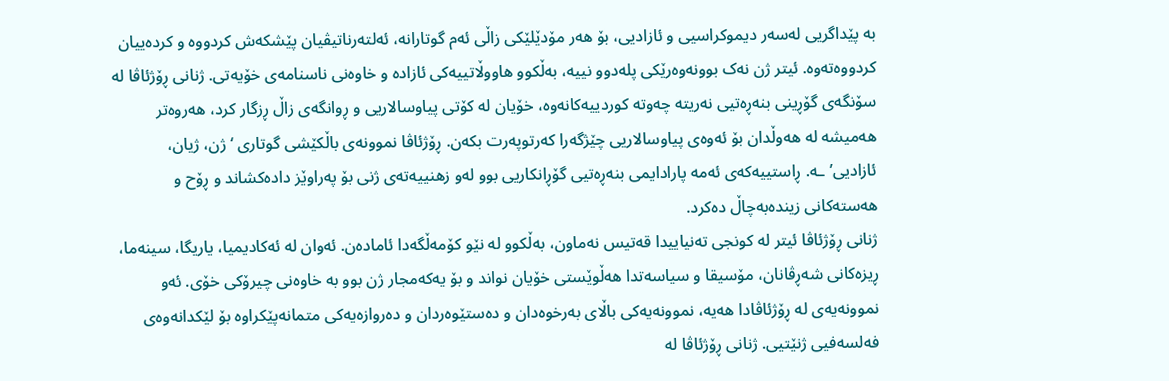بە پێداگریی لەسەر دیموکراسیی و ئازادیی، بۆ هەر مۆدێلێکی زاڵی ئەم گوتارانە، ئەلتەرناتیڤیان پێشکەش کردووە و کردەییان کردووەتەوە. ئیتر ژن نەک بوونەوەرێکی پلەدوو نییە، بەڵکوو هاووڵاتییەکی ئازادە و خاوەنی ناسنامەی خۆیەتی. ژنانی ڕۆژئاڤا لە سۆنگەی گۆڕینی بنەڕەتیی نەریتە چەوتە کوردییەکانەوە، خۆیان لە کۆتی پیاوسالاریی و ڕوانگەی زاڵ ڕزگار کرد، هەروەتر هەمیشە لە هەوڵدان بۆ ئەوەی پیاوسالاریی چێژگەرا کەرتوپەرت بکەن. ڕۆژئاڤا نموونەی باڵکێشی گوتاری ‘ژن، ژیان، ئازادیی’ـە. ڕاستییەکەی ئەمە پارادایمی بنەڕەتیی گۆڕانکاریی بوو لەو زهنییەتەی ژنی بۆ پەراوێز دادەکشاند و ڕۆح و هەستەکانی زیندەبەچاڵ دەکرد.
ژنانی ڕۆژئاڤا ئیتر لە کونجی تەنیاییدا قەتیس نەماون، بەڵکوو لە نێو کۆمەڵگەدا ئامادەن. ئەوان لە ئەکادیمیا، یاریگا، سینەما، ڕیزەکانی شەڕڤانان، مۆسیقا و سیاسەتدا هەڵوێستی خۆیان نواند و بۆ یەکەمجار ژن بوو بە خاوەنی چیرۆکی خۆی. ئەو نموونەیەی لە ڕۆژئاڤادا هەیە، نموونەیەکی باڵای بەرخوەدان و دەستێوەردان و دەروازەیەکی متمانەپێکراوە بۆ لێکدانەوەی فەلسەفیی ژنێتیی. ژنانی ڕۆژئاڤا لە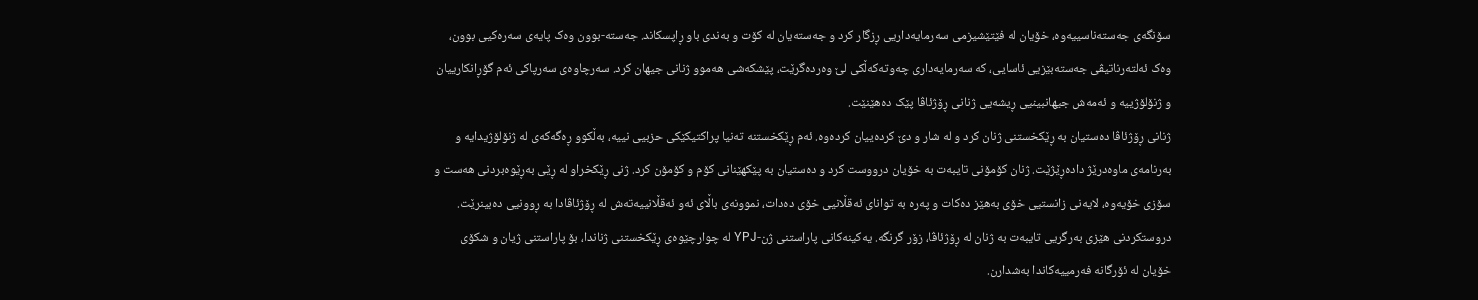سۆنگەی جەستەناسییەوە، خۆیان لە فێتێشیزمی سەرمایەداریی ڕزگار کرد و جەستەیان لە کۆت و بەندی باو ڕاپسکاند. جەستە-بوون وەک پایەی سەرەکیی بوون، وەک ئەلتەرناتیڤی جەستەبێزیی ئاسایی، کە سەرمایەداری چەوتەکەڵکی لێ وەردەگرێت، پێشکەشی هەموو ژنانی جیهان کرد. سەرچاوەی سەرپاکی ئەم گۆڕانکارییان و ژنۆلۆژییە و ئەمەش جیهانبینیی ڕیشەیی ژنانی ڕۆژئاڤا پێک دەهێنێت.
ژنانی ڕۆژئاڤا دەستیان بە ڕێکخستنی ژنان کرد و لە شار و دێ کردەییان کردەوە. ئەم ڕێکخستنە تەنیا پراکتیکێکی حزبیی نییە، بەڵکوو ڕەگەکەی لە ژنۆلۆژیدایە و بەرنامەی ماوەدرێژ دادەڕێژێت. ژنان کۆمۆنی تایبەت بە خۆیان درووست کرد و دەستیان بە پێکهێنانی کۆم و کۆمۆن کرد. ژنی ڕێکخراو لە ڕێی بەڕێوەبردنی هەست و سۆزی خۆیەوە، لایەنی زانستیی خۆی بەهێز دەکات و پەرە بە توانای ئەقڵانیی خۆی دەدات، نموونەی باڵای ئەو ئەقڵانییەتەش لە ڕۆژئاڤادا بە ڕوونیی دەبینرێت.
دروستکردنی هێزی بەرگریی تایبەت بە ژنان لە ڕۆژئاڤا، زۆر گرنگە. یەکینەکانی پاراستنی ژن-YPJ لە چوارچێوەی ڕێکخستنی ژناندا، بۆ پاراستنی ژیان و شکۆی خۆیان لە ئۆرگانە فەرمییەکاندا بەشدارن.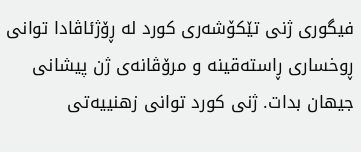فیگوری ژنی تێکۆشەری کورد لە ڕۆژئاڤادا توانی ڕوخساری ڕاستەقینە و مرۆڤانەی ژن پیشانی جیهان بدات. ژنی کورد توانی زهنییەتی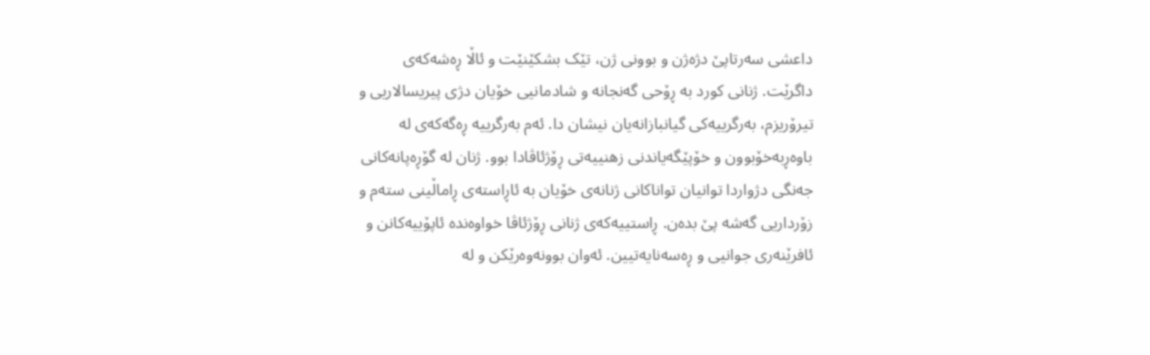داعشی سەرتاپێ دژەژن و بوونی ژن، تێک بشکێنێت و ئاڵا ڕەشەکەی داگرێت. ژنانی کورد بە ڕۆحی گەنجانە و شادمانیی خۆیان دژی پیریسالاریی و تیرۆریزم، بەرگرییەکی گیانبازانەیان نیشان دا. ئەم بەرگرییە ڕەگەکەی لە باوەڕبەخۆبوون و خۆپێگەیاندنی زهنییەتی ڕۆژئاڤادا بوو. ژنان لە گۆڕەپانەکانی جەنگی دژواردا توانیان تواناکانی ژنانەی خۆیان بە ئاڕاستەی ڕاماڵینی ستەم و زۆرداریی گەشە پێ بدەن. ڕاستییەکەی ژنانی ڕۆژئاڤا خواوەندە ئاپۆییەکانن و ئافرێنەری جوانیی و ڕەسەنایەتیین. ئەوان بوونەوەرێکن و لە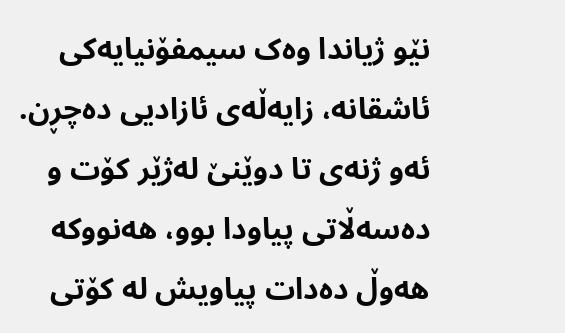نێو ژیاندا وەک سیمفۆنیایەکی ئاشقانە، زایەڵەی ئازادیی دەچڕن. ئەو ژنەی تا دوێنێ لەژێر کۆت و دەسەڵاتی پیاودا بوو، هەنووکە هەوڵ دەدات پیاویش لە کۆتی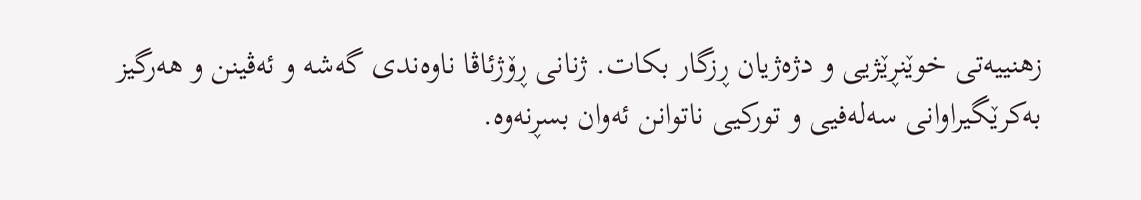زهنییەتی خوێنڕێژیی و دژەژیان ڕزگار بکات. ژنانی ڕۆژئاڤا ناوەندی گەشە و ئەڤینن و هەرگیز بەکرێگیراوانی سەلەفیی و تورکیی ناتوانن ئەوان بسڕنەوە.